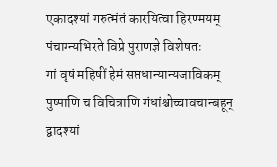एकादश्यां गरुत्मंतं कारयित्वा हिरण्मयम्
पंचाग्न्यभिरते विप्रे पुराणज्ञे विशेषतः
गां वृषं महिषीं हेमं सप्तधान्यान्यजाविकम्
पुष्पाणि च विचित्राणि गंधांश्चोच्चावचान्बहून्
द्वादश्यां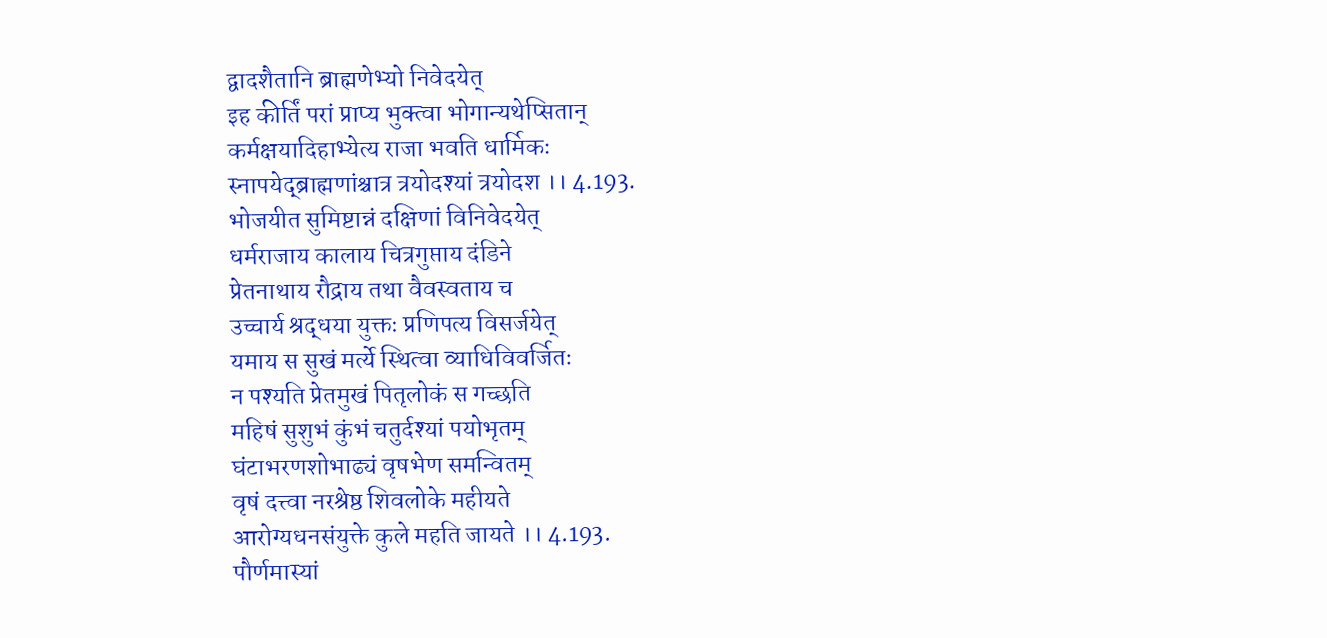द्वादशैतानि ब्राह्मणेभ्यो निवेदयेत्
इह कीर्तिं परां प्राप्य भुक्त्वा भोगान्यथेप्सितान्
कर्मक्षयादिहाभ्येत्य राजा भवति धार्मिकः
स्नापयेद्ब्राह्मणांश्चात्र त्रयोदश्यां त्रयोदश ।। 4.193.
भोजयीत सुमिष्टान्नं दक्षिणां विनिवेदयेत्
धर्मराजाय कालाय चित्रगुप्ताय दंडिने
प्रेतनाथाय रौद्राय तथा वैवस्वताय च
उच्चार्य श्रद्धया युक्तः प्रणिपत्य विसर्जयेत्
यमाय स सुखं मर्त्ये स्थित्वा व्याधिविवर्जितः
न पश्यति प्रेतमुखं पितृलोकं स गच्छति
महिषं सुशुभं कुंभं चतुर्दश्यां पयोभृतम्
घंटाभरणशोभाढ्यं वृषभेण समन्वितम्
वृषं दत्त्वा नरश्रेष्ठ शिवलोके महीयते
आरोग्यधनसंयुक्ते कुले महति जायते ।। 4.193.
पौर्णमास्यां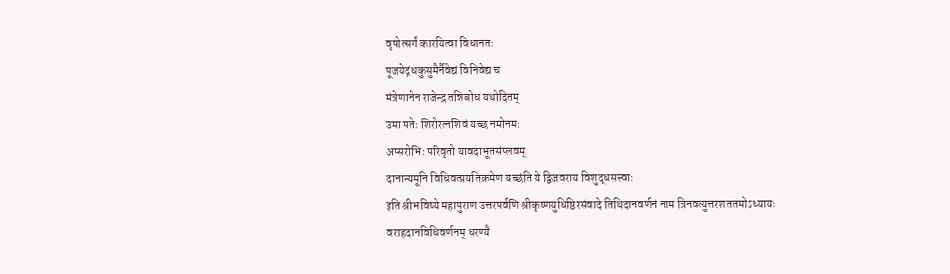वृषोत्सर्गं कारयित्वा विधानतः
पूजयेद्गंधकुसुमैर्नैवेद्यं विनिवेद्य च
मंत्रेणानेन राजेन्द्र तन्निबोध यथोदितम्
उमा पतेः शिरोरत्नशिवं यच्छ नमोनमः
अप्सरोभिः परिवृतो यावदाभूतसंप्लवम्
दानान्यमूनि विधिवत्प्रयतिक्रमेण यच्छंति ये द्विजवराय विशुद्धसत्त्वाः
इति श्रीभविष्ये महापुराण उत्तरपर्वणि श्रीकृष्णयुधिष्ठिरसंवादे तिथिदानवर्णनं नाम त्रिनवत्युत्तरशततमोऽध्यायः
वराहदानविधिवर्णनम् धरण्यै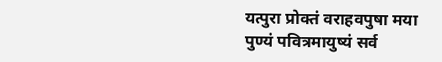यत्पुरा प्रोक्तं वराहवपुषा मया
पुण्यं पवित्रमायुष्यं सर्व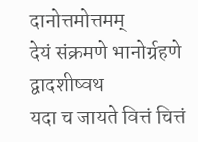दानोत्तमोत्तमम्
देयं संक्रमणे भानोर्ग्रहणे द्वादशीष्वथ
यदा च जायते वित्तं चित्तं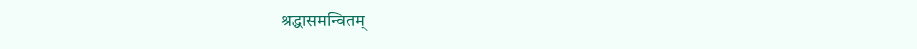श्रद्धासमन्वितम्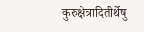कुरुक्षेत्रादितीर्थेषु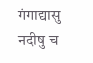गंगाद्यासु नदीषु च